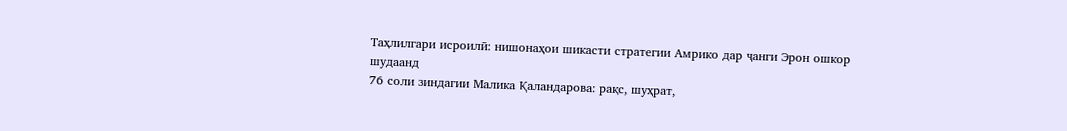Таҳлилгари исроилӣ: нишонаҳои шикасти стратегии Амрико дар ҷанги Эрон ошкор шудаанд
76 соли зиндагии Малика Қаландарова: рақс, шуҳрат,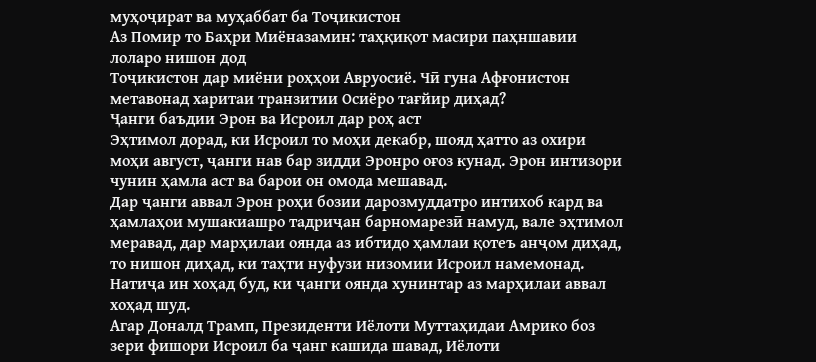муҳоҷират ва муҳаббат ба Тоҷикистон
Аз Помир то Баҳри Миёназамин: таҳқиқот масири паҳншавии лоларо нишон дод
Тоҷикистон дар миёни роҳҳои Авруосиё. Чӣ гуна Афғонистон метавонад харитаи транзитии Осиёро тағйир диҳад?
Ҷанги баъдии Эрон ва Исроил дар роҳ аст
Эҳтимол дорад, ки Исроил то моҳи декабр, шояд ҳатто аз охири моҳи август, ҷанги нав бар зидди Эронро оғоз кунад. Эрон интизори чунин ҳамла аст ва барои он омода мешавад.
Дар ҷанги аввал Эрон роҳи бозии дарозмуддатро интихоб кард ва ҳамлаҳои мушакиашро тадриҷан барномарезӣ намуд, вале эҳтимол меравад, дар марҳилаи оянда аз ибтидо ҳамлаи қотеъ анҷом диҳад, то нишон диҳад, ки таҳти нуфузи низомии Исроил намемонад.
Натиҷа ин хоҳад буд, ки ҷанги оянда хунинтар аз марҳилаи аввал хоҳад шуд.
Агар Доналд Трамп, Президенти Иёлоти Муттаҳидаи Амрико боз зери фишори Исроил ба ҷанг кашида шавад, Иёлоти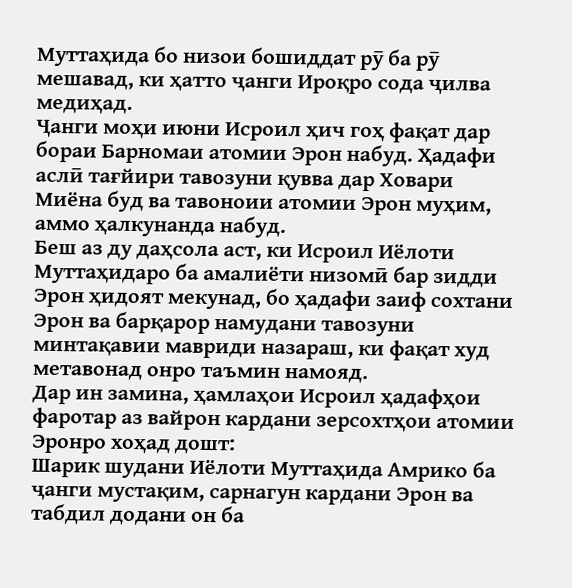Муттаҳида бо низои бошиддат рӯ ба рӯ мешавад, ки ҳатто ҷанги Ироқро сода ҷилва медиҳад.
Ҷанги моҳи июни Исроил ҳич гоҳ фақат дар бораи Барномаи атомии Эрон набуд. Ҳадафи аслӣ тағйири тавозуни қувва дар Ховари Миёна буд ва тавоноии атомии Эрон муҳим, аммо ҳалкунанда набуд.
Беш аз ду даҳсола аст, ки Исроил Иёлоти Муттаҳидаро ба амалиёти низомӣ бар зидди Эрон ҳидоят мекунад, бо ҳадафи заиф сохтани Эрон ва барқарор намудани тавозуни минтақавии мавриди назараш, ки фақат худ метавонад онро таъмин намояд.
Дар ин замина, ҳамлаҳои Исроил ҳадафҳои фаротар аз вайрон кардани зерсохтҳои атомии Эронро хоҳад дошт:
Шарик шудани Иёлоти Муттаҳида Амрико ба ҷанги мустақим, сарнагун кардани Эрон ва табдил додани он ба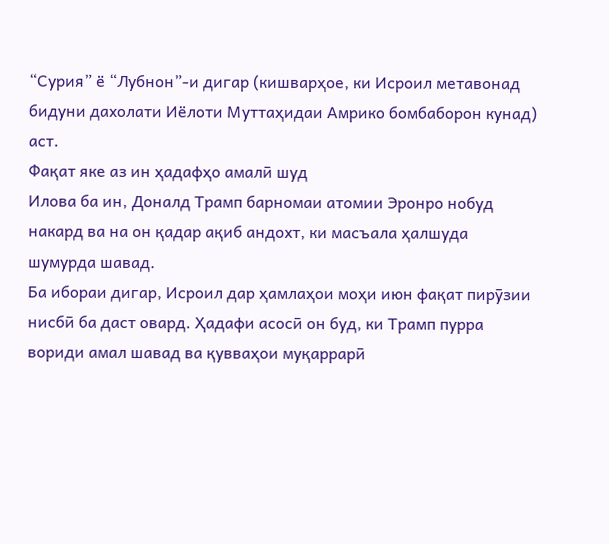“Сурия” ё “Лубнон”-и дигар (кишварҳое, ки Исроил метавонад бидуни дахолати Иёлоти Муттаҳидаи Амрико бомбаборон кунад) аст.
Фақат яке аз ин ҳадафҳо амалӣ шуд
Илова ба ин, Доналд Трамп барномаи атомии Эронро нобуд накард ва на он қадар ақиб андохт, ки масъала ҳалшуда шумурда шавад.
Ба ибораи дигар, Исроил дар ҳамлаҳои моҳи июн фақат пирӯзии нисбӣ ба даст овард. Ҳадафи асосӣ он буд, ки Трамп пурра вориди амал шавад ва қувваҳои муқаррарӣ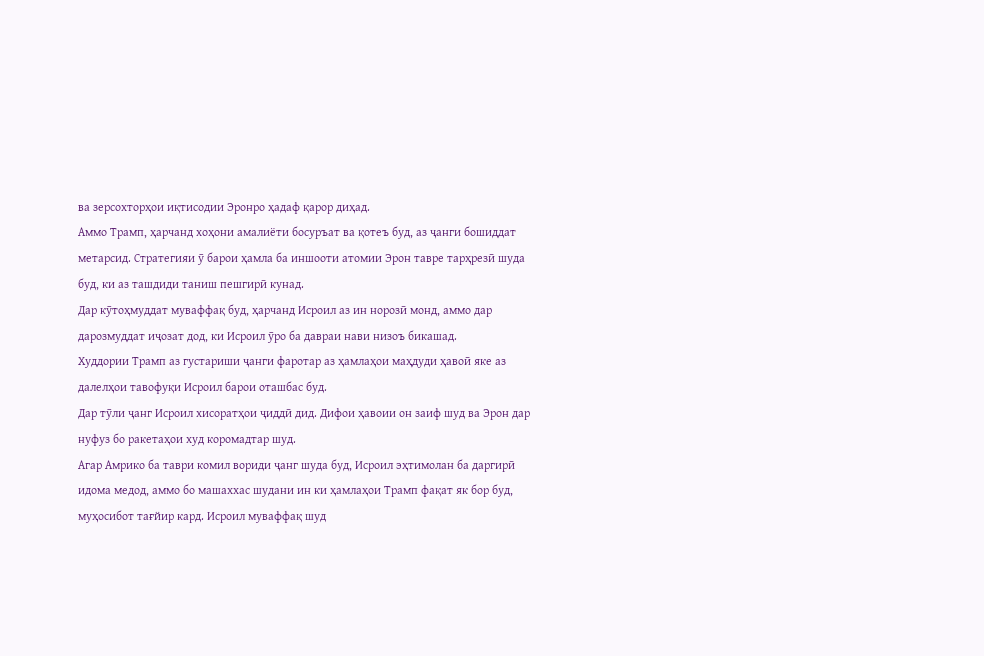ва зерсохторҳои иқтисодии Эронро ҳадаф қарор диҳад.
Аммо Трамп, ҳарчанд хоҳони амалиёти босуръат ва қотеъ буд, аз ҷанги бошиддат метарсид. Стратегияи ӯ барои ҳамла ба иншооти атомии Эрон тавре тарҳрезӣ шуда буд, ки аз ташдиди таниш пешгирӣ кунад.
Дар кӯтоҳмуддат муваффақ буд, ҳарчанд Исроил аз ин норозӣ монд, аммо дар дарозмуддат иҷозат дод, ки Исроил ӯро ба давраи нави низоъ бикашад.
Худдории Трамп аз густариши ҷанги фаротар аз ҳамлаҳои маҳдуди ҳавоӣ яке аз далелҳои тавофуқи Исроил барои оташбас буд.
Дар тӯли ҷанг Исроил хисоратҳои ҷиддӣ дид. Дифои ҳавоии он заиф шуд ва Эрон дар нуфуз бо ракетаҳои худ коромадтар шуд.
Агар Амрико ба таври комил вориди ҷанг шуда буд, Исроил эҳтимолан ба даргирӣ идома медод, аммо бо машаххас шудани ин ки ҳамлаҳои Трамп фақат як бор буд, муҳосибот тағйир кард. Исроил муваффақ шуд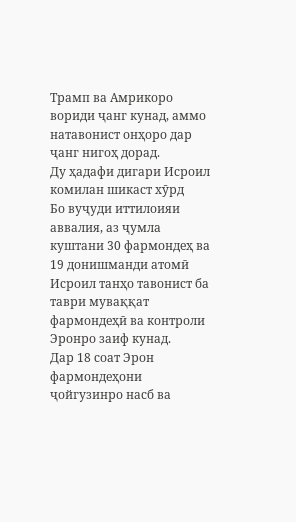Трамп ва Амрикоро вориди ҷанг кунад, аммо натавонист онҳоро дар ҷанг нигоҳ дорад.
Ду ҳадафи дигари Исроил комилан шикаст хӯрд
Бо вуҷуди иттилоияи аввалия, аз ҷумла куштани 30 фармондеҳ ва 19 донишманди атомӣ Исроил танҳо тавонист ба таври муваққат фармондеҳӣ ва контроли Эронро заиф кунад.
Дар 18 соат Эрон фармондеҳони ҷойгузинро насб ва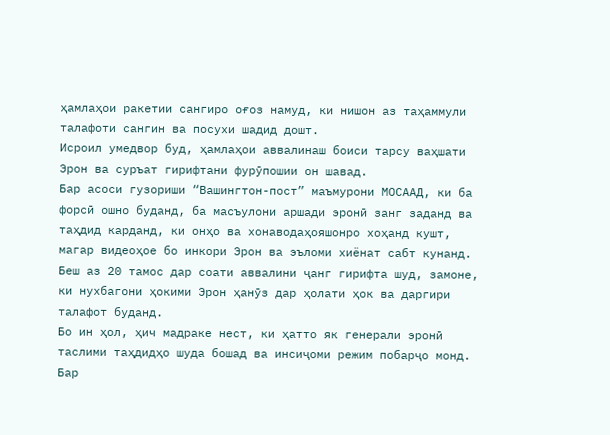ҳамлаҳои ракетии сангиро оғоз намуд, ки нишон аз таҳаммули талафоти сангин ва посухи шадид дошт.
Исроил умедвор буд, ҳамлаҳои аввалинаш боиси тарсу ваҳшати Эрон ва суръат гирифтани фурӯпошии он шавад.
Бар асоси гузориши “Вашингтон-пост” маъмурони МОСААД, ки ба форсӣ ошно буданд, ба масъулони аршади эронӣ занг заданд ва таҳдид карданд, ки онҳо ва хонаводаҳояшонро хоҳанд кушт, магар видеоҳое бо инкори Эрон ва эъломи хиёнат сабт кунанд.
Беш аз 20 тамос дар соати аввалини ҷанг гирифта шуд, замоне, ки нухбагони ҳокими Эрон ҳанӯз дар ҳолати ҳок ва даргири талафот буданд.
Бо ин ҳол, ҳич мадраке нест, ки ҳатто як генерали эронӣ таслими таҳдидҳо шуда бошад ва инсиҷоми режим побарҷо монд.
Бар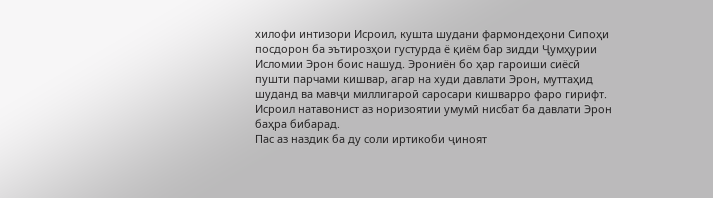хилофи интизори Исроил, кушта шудани фармондеҳони Сипоҳи посдорон ба эътирозҳои густурда ё қиём бар зидди Ҷумҳурии Исломии Эрон боис нашуд. Эрониён бо ҳар гароиши сиёсӣ пушти парчами кишвар, агар на худи давлати Эрон, муттаҳид шуданд ва мавҷи миллигароӣ саросари кишварро фаро гирифт.
Исроил натавонист аз норизоятии умумӣ нисбат ба давлати Эрон баҳра бибарад.
Пас аз наздик ба ду соли иртикоби ҷиноят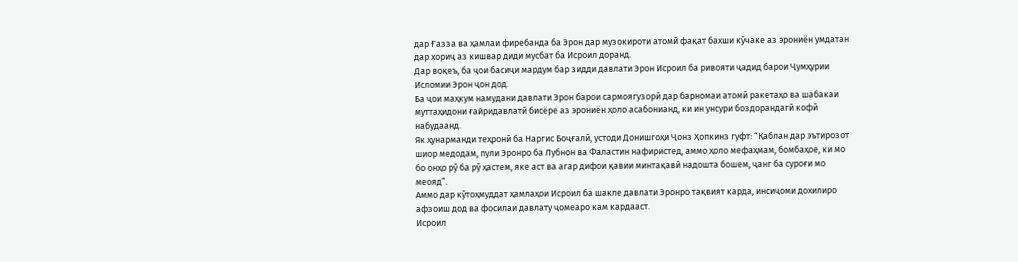дар Ғазза ва ҳамлаи фиребанда ба Эрон дар музокироти атомӣ фақат бахши кӯчаке аз эрониён умдатан дар хориҷ аз кишвар диди мусбат ба Исроил доранд.
Дар воқеъ, ба ҷои басиҷи мардум бар зидди давлати Эрон Исроил ба ривояти ҷадид барои Ҷумҳурии Исломии Эрон ҷон дод.
Ба ҷои маҳкум намудани давлати Эрон барои сармоягузорӣ дар барномаи атомӣ ракетаҳо ва шабакаи муттаҳидони ғайридавлатӣ бисёре аз эрониён ҳоло асабонианд, ки ин унсури боздорандагӣ кофӣ набудаанд.
Як ҳунарманди теҳронӣ ба Наргис Боҷғалӣ, устоди Донишгоҳи Ҷонз Ҳопкинз гуфт: “Қаблан дар эътирозот шиор медодам, пули Эронро ба Лубнон ва Фаластин нафиристед, аммо ҳоло мефаҳмам, бомбаҳое, ки мо бо онҳо рӯ ба рӯ ҳастем, яке аст ва агар дифои қавии минтақавӣ надошта бошем, ҷанг ба суроғи мо меояд”.
Аммо дар кӯтоҳмуддат ҳамлаҳои Исроил ба шакле давлати Эронро тақвият карда, инсиҷоми дохилиро афзоиш дод ва фосилаи давлату ҷомеаро кам кардааст.
Исроил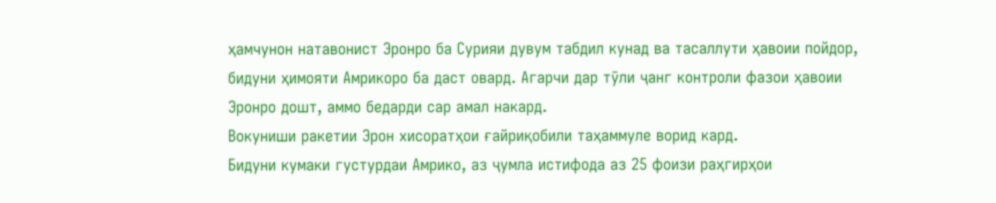ҳамчунон натавонист Эронро ба Сурияи дувум табдил кунад ва тасаллути ҳавоии пойдор, бидуни ҳимояти Амрикоро ба даст овард. Агарчи дар тӯли ҷанг контроли фазои ҳавоии Эронро дошт, аммо бедарди сар амал накард.
Вокуниши ракетии Эрон хисоратҳои ғайриқобили таҳаммуле ворид кард.
Бидуни кумаки густурдаи Амрико, аз ҷумла истифода аз 25 фоизи раҳгирҳои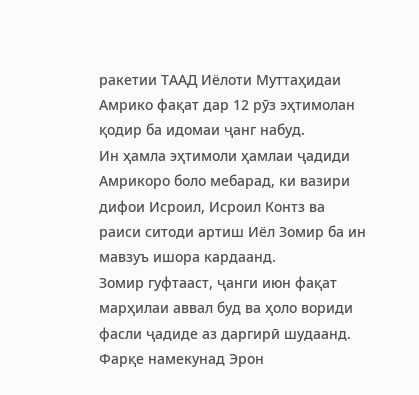ракетии ТААД Иёлоти Муттаҳидаи Амрико фақат дар 12 рӯз эҳтимолан қодир ба идомаи ҷанг набуд.
Ин ҳамла эҳтимоли ҳамлаи ҷадиди Амрикоро боло мебарад, ки вазири дифои Исроил, Исроил Контз ва раиси ситоди артиш Иёл Зомир ба ин мавзуъ ишора кардаанд.
Зомир гуфтааст, ҷанги июн фақат марҳилаи аввал буд ва ҳоло вориди фасли ҷадиде аз даргирӣ шудаанд.
Фарқе намекунад Эрон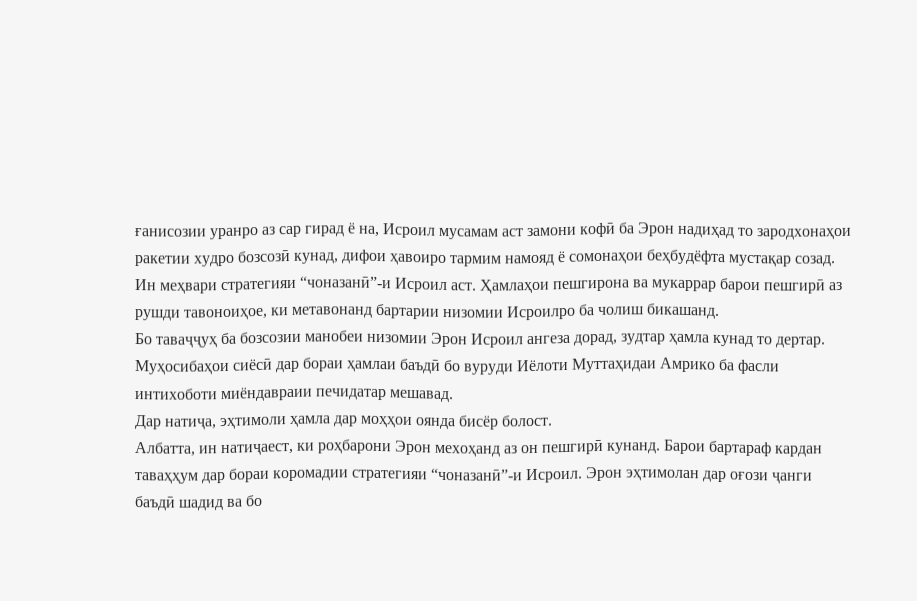ғанисозии уранро аз сар гирад ё на, Исроил мусамам аст замони кофӣ ба Эрон надиҳад то зародхонаҳои ракетии худро бозсозӣ кунад, дифои ҳавоиро тармим намояд ё сомонаҳои беҳбудёфта мустақар созад.
Ин меҳвари стратегияи “чоназанӣ”-и Исроил аст. Ҳамлаҳои пешгирона ва мукаррар барои пешгирӣ аз рушди тавоноиҳое, ки метавонанд бартарии низомии Исроилро ба чолиш бикашанд.
Бо таваҷҷуҳ ба бозсозии манобеи низомии Эрон Исроил ангеза дорад, зудтар ҳамла кунад то дертар.
Муҳосибаҳои сиёсӣ дар бораи ҳамлаи баъдӣ бо вуруди Иёлоти Муттаҳидаи Амрико ба фасли интихоботи миёндавраии печидатар мешавад.
Дар натиҷа, эҳтимоли ҳамла дар моҳҳои оянда бисёр болост.
Албатта, ин натиҷаест, ки роҳбарони Эрон мехоҳанд аз он пешгирӣ кунанд. Барои бартараф кардан таваҳҳум дар бораи коромадии стратегияи “чоназанӣ”-и Исроил. Эрон эҳтимолан дар оғози ҷанги баъдӣ шадид ва бо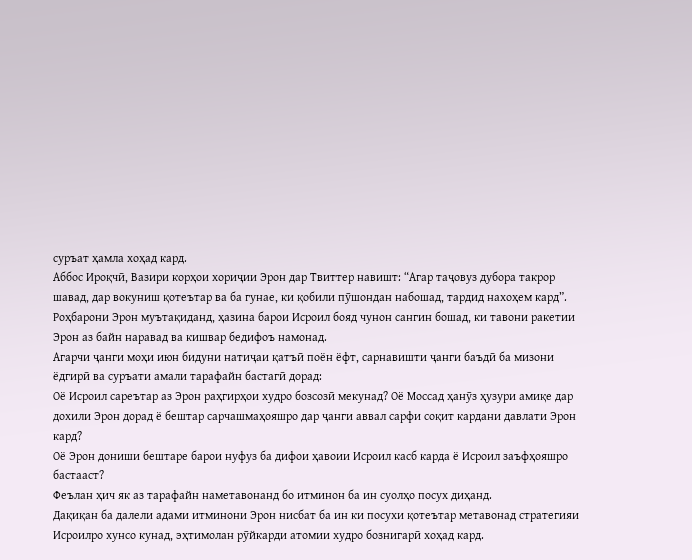суръат ҳамла хоҳад кард.
Аббос Ироқчӣ, Вазири корҳои хориҷии Эрон дар Твиттер навишт: “Агар таҷовуз дубора такрор шавад, дар вокуниш қотеътар ва ба гунае, ки қобили пӯшондан набошад, тардид нахоҳем кард”.
Роҳбарони Эрон муътақиданд, ҳазина барои Исроил бояд чунон сангин бошад, ки тавони ракетии Эрон аз байн наравад ва кишвар бедифоъ намонад.
Агарчи ҷанги моҳи июн бидуни натиҷаи қатъӣ поён ёфт, сарнавишти ҷанги баъдӣ ба мизони ёдгирӣ ва суръати амали тарафайн бастагӣ дорад:
Оё Исроил сареътар аз Эрон раҳгирҳои худро бозсозӣ мекунад? Оё Моссад ҳанӯз ҳузури амиқе дар дохили Эрон дорад ё бештар сарчашмаҳояшро дар ҷанги аввал сарфи соқит кардани давлати Эрон кард?
Оё Эрон дониши бештаре барои нуфуз ба дифои ҳавоии Исроил касб карда ё Исроил заъфҳояшро бастааст?
Феълан ҳич як аз тарафайн наметавонанд бо итминон ба ин суолҳо посух диҳанд.
Дақиқан ба далели адами итминони Эрон нисбат ба ин ки посухи қотеътар метавонад стратегияи Исроилро хунсо кунад, эҳтимолан рӯйкарди атомии худро бознигарӣ хоҳад кард.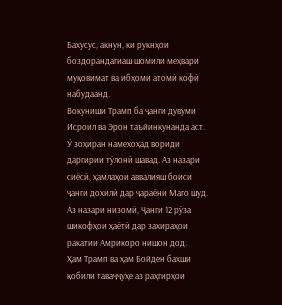Бахусус, акнун, ки рукнҳои боздорандагиаш шомили меҳвари муқовимат ва ибҳоми атомӣ кофӣ набудаанд.
Вокуниши Трамп ба ҷанги дувуми Исроил ва Эрон таъйинкунанда аст. Ӯ зоҳиран намехоҳад вориди даргирии тӯлонӣ шавад. Аз назари сиёсӣ, ҳамлаҳои аввалияш боиси ҷанги дохилӣ дар ҷараёни Маго шуд. Аз назари низомӣ, Ҷанги 12 рӯза шикофҳои ҳаётӣ дар захираҳои ракатии Амрикоро нишон дод.
Ҳам Трамп ва ҳам Бойден бахши қобили таваҷҷуҳе аз раҳгирҳои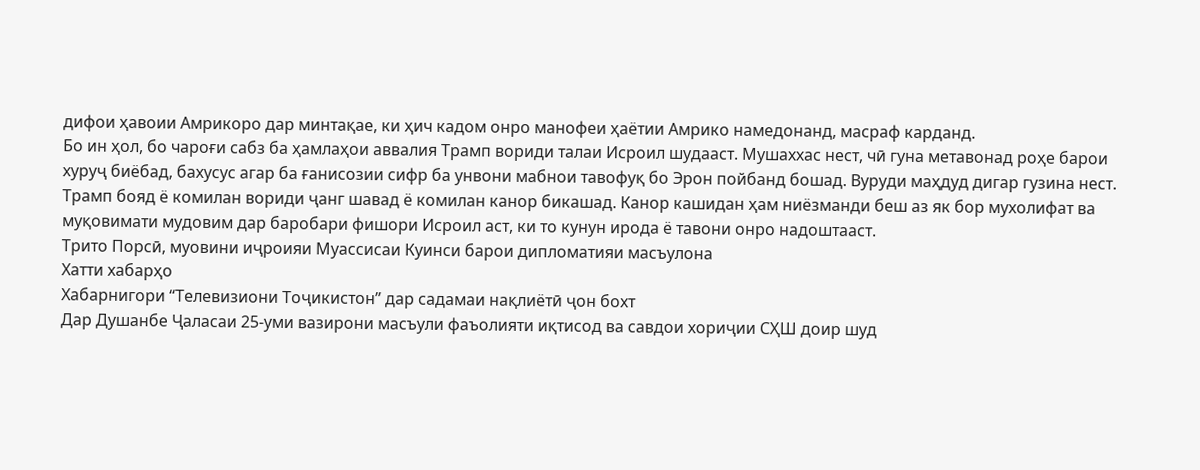дифои ҳавоии Амрикоро дар минтақае, ки ҳич кадом онро манофеи ҳаётии Амрико намедонанд, масраф карданд.
Бо ин ҳол, бо чароғи сабз ба ҳамлаҳои аввалия Трамп вориди талаи Исроил шудааст. Мушаххас нест, чӣ гуна метавонад роҳе барои хуруҷ биёбад, бахусус агар ба ғанисозии сифр ба унвони мабнои тавофуқ бо Эрон пойбанд бошад. Вуруди маҳдуд дигар гузина нест.
Трамп бояд ё комилан вориди ҷанг шавад ё комилан канор бикашад. Канор кашидан ҳам ниёзманди беш аз як бор мухолифат ва муқовимати мудовим дар баробари фишори Исроил аст, ки то кунун ирода ё тавони онро надоштааст.
Трито Порсӣ, муовини иҷроияи Муассисаи Куинси барои дипломатияи масъулона
Хатти хабарҳо
Хабарнигори “Телевизиони Тоҷикистон” дар садамаи нақлиётӣ ҷон бохт
Дар Душанбе Ҷаласаи 25-уми вазирони масъули фаъолияти иқтисод ва савдои хориҷии СҲШ доир шуд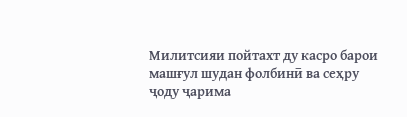Милитсияи пойтахт ду касро барои машғул шудан фолбинӣ ва сеҳру ҷоду ҷарима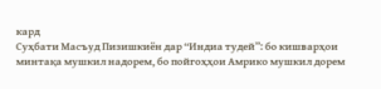кард
Суҳбати Масъуд Пизишкиён дар “Индиа тудей”: бо кишварҳои минтақа мушкил надорем, бо пойгоҳҳои Амрико мушкил дорем